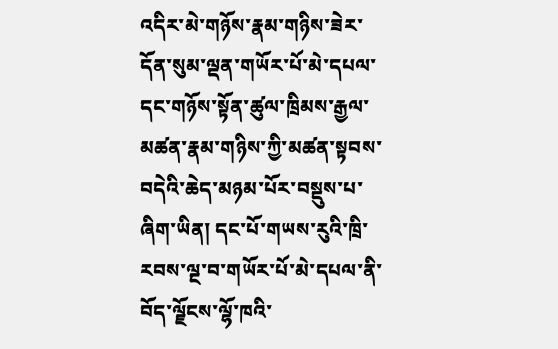འདིར་མེ་གཉོས་རྣམ་གཉིས་ཟེར་དོན་སུམ་ལྡན་གཡོར་པོ་མེ་དཔལ་དང་གཉོས་སྟོན་ཚུལ་ཁྲིམས་རྒྱལ་མཚན་རྣམ་གཉིས་ཀྱི་མཚན་སྟབས་བདེའི་ཆེད་མཉམ་པོར་བསྡུས་པ་ཞིག་ཡིན། དང་པོ་གཡས་རུའི་ཁྲི་རབས་ལྔ་བ་གཡོར་པོ་མེ་དཔལ་ནི་བོད་ལྗོངས་ལྷོ་ཁའི་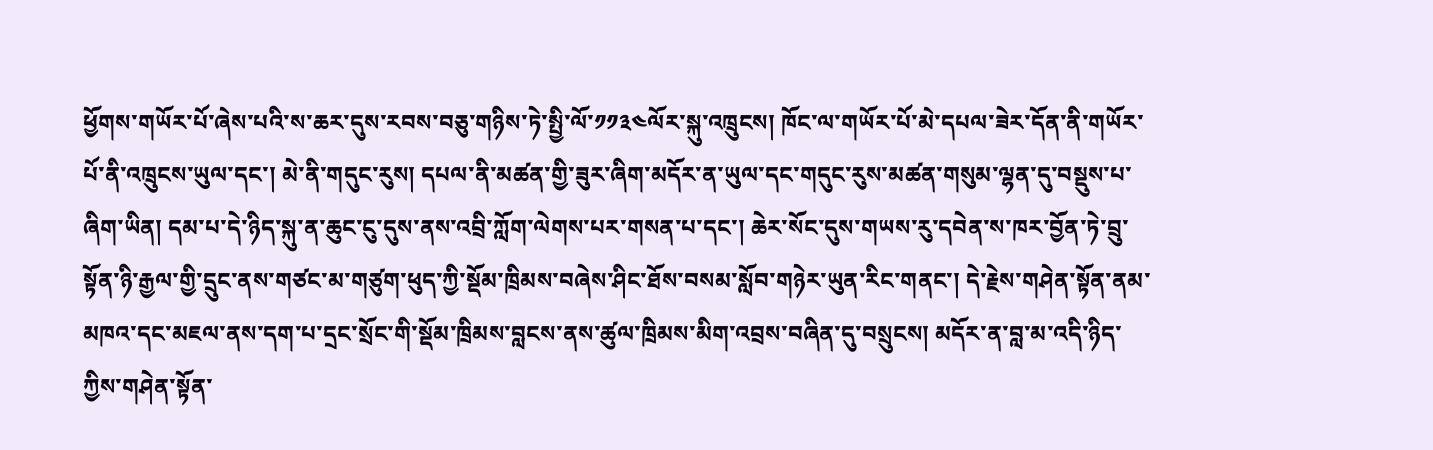ཕྱོགས་གཡོར་པོ་ཞེས་པའི་ས་ཆར་དུས་རབས་བཅུ་གཉིས་ཏེ་སྤྱི་ལོ་༡༡༣༤ལོར་སྐུ་འཁྲུངས། ཁོང་ལ་གཡོར་པོ་མེ་དཔལ་ཟེར་དོན་ནི་གཡོར་པོ་ནི་འཁྲུངས་ཡུལ་དང་། མེ་ནི་གདུང་རུས། དཔལ་ནི་མཚན་གྱི་ཟུར་ཞིག་མདོར་ན་ཡུལ་དང་གདུང་རུས་མཚན་གསུམ་ལྷན་དུ་བསྡུས་པ་ཞིག་ཡིན། དམ་པ་དེ་ཉིད་སྐུ་ན་ཆུང་ངུ་དུས་ནས་འབྲི་ཀློག་ལེགས་པར་གསན་པ་དང་། ཆེར་སོང་དུས་གཡས་རུ་དབེན་ས་ཁར་བྱོན་ཏེ་བྲུ་སྟོན་ཉི་རྒྱལ་གྱི་དྲུང་ནས་གཙང་མ་གཙུག་ཕུད་ཀྱི་སྡོམ་ཁྲིམས་བཞེས་ཤིང་ཐོས་བསམ་སློབ་གཉེར་ཡུན་རིང་གནང་། དེ་རྗེས་གཤེན་སྟོན་ནམ་མཁའ་དང་མཇལ་ནས་དག་པ་དྲང་སྲོང་གི་སྡོམ་ཁྲིམས་བླངས་ནས་ཚུལ་ཁྲིམས་མིག་འབྲས་བཞིན་དུ་བསྲུངས། མདོར་ན་བླ་མ་འདི་ཉིད་ཀྱིས་གཤེན་སྟོན་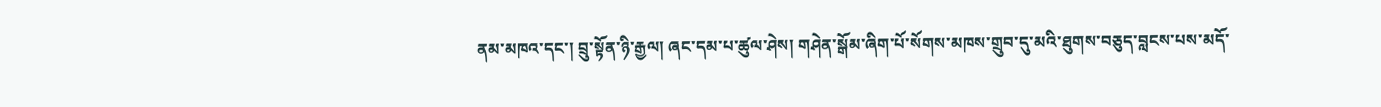ནམ་མཁའ་དང་། བྲུ་སྟོན་ཉི་རྒྱལ། ཞང་དམ་པ་ཚུལ་ཤེས། གཤེན་སྒོམ་ཞིག་པོ་སོགས་མཁས་གྲུབ་དུ་མའི་ཐུགས་བཅུད་བླངས་པས་མདོ་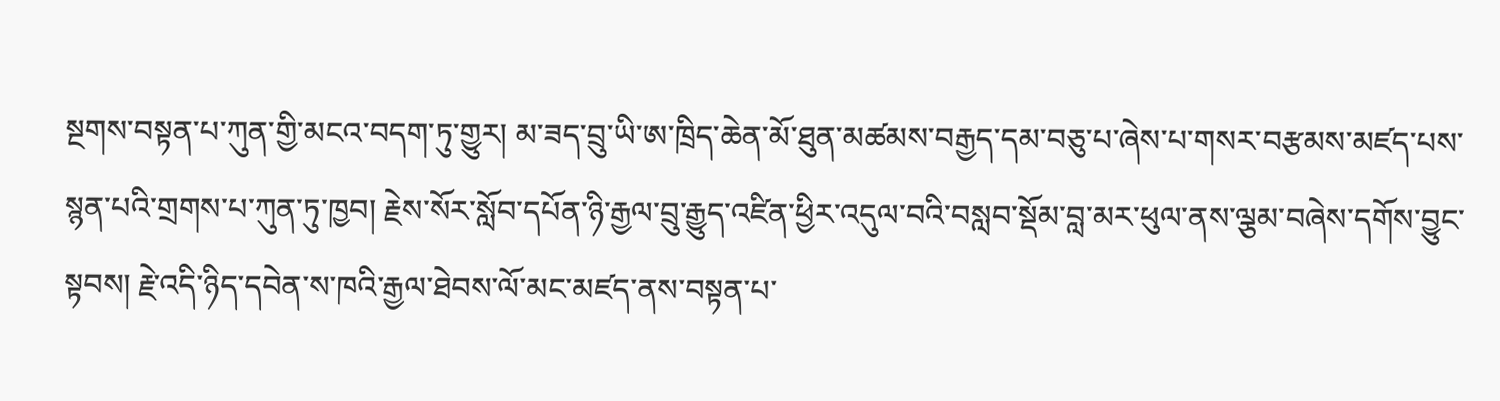སྔགས་བསྟན་པ་ཀུན་གྱི་མངའ་བདག་ཏུ་གྱུར། མ་ཟད་བྲུ་ཡི་ཨ་ཁྲིད་ཆེན་མོ་ཐུན་མཚམས་བརྒྱད་དམ་བཅུ་པ་ཞེས་པ་གསར་བརྩམས་མཛད་པས་སྙན་པའི་གྲགས་པ་ཀུན་ཏུ་ཁྱབ། རྗེས་སོར་སློབ་དཔོན་ཉི་རྒྱལ་བྲུ་རྒྱུད་འཛིན་ཕྱིར་འདུལ་བའི་བསླབ་སྡོམ་བླ་མར་ཕུལ་ནས་ལྕམ་བཞེས་དགོས་བྱུང་སྟབས། རྗེ་འདི་ཉིད་དབེན་ས་ཁའི་རྒྱལ་ཐེབས་ལོ་མང་མཛད་ནས་བསྟན་པ་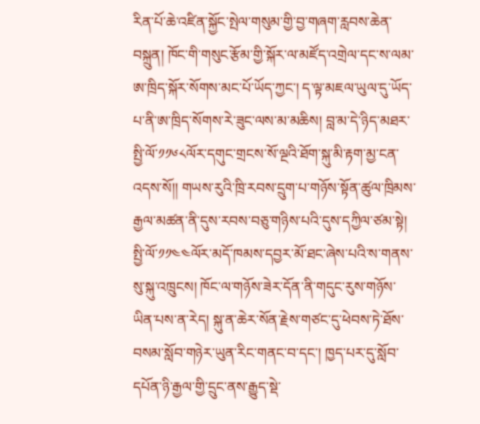རིན་པོ་ཆེ་འཛིན་སྐྱོང་སྤེལ་གསུམ་གྱི་བྱ་གཞག་རླབས་ཆེན་བསྐྲུན། ཁོང་གི་གསུང་རྩོམ་གྱི་སྐོར་ལ་མཛོད་འགྲེལ་དང་ས་ལམ་ཨ་ཁྲིད་སྐོར་སོགས་མང་པོ་ཡོད་ཀྱང་། ད་ལྟ་མཇལ་ཡུལ་དུ་ཡོད་པ་ནི་ཨ་ཁྲིད་སོགས་རེ་ཟུང་ལས་མ་མཆིས། བླ་མ་དེ་ཉིད་མཐར་སྤྱི་ལོ་༡༡༦༨ལོར་དགུང་གྲངས་སོ་ལྔའི་ཐོག་སྐུ་མི་རྟག་མྱ་ངན་འདས་སོ།། གཡས་རུའི་ཁྲི་རབས་དྲུག་པ་གཉོས་སྟོན་ཚུལ་ཁྲིམས་རྒྱལ་མཚན་ནི་དུས་རབས་བཅུ་གཉིས་པའི་དུས་དཀྱིལ་ཙམ་སྟེ། སྤྱི་ལོ་༡༡༤༤ལོར་མདོ་ཁམས་དབྱར་མོ་ཐང་ཞེས་པའི་ས་གནས་སུ་སྐུ་འཁྲུངས། ཁོང་ལ་གཉོས་ཟེར་དོན་ནི་གདུང་རུས་གཉོས་ཡིན་པས་ན་རེད། སྐུ་ན་ཆེར་སོན་རྗེས་གཙང་དུ་ཕེབས་ཏེ་ཐོས་བསམ་སློབ་གཉེར་ཡུན་རིང་གནང་བ་དང་། ཁྱད་པར་དུ་སློབ་དཔོན་ཉི་རྒྱལ་གྱི་དྲུང་ནས་རྒྱུད་སྡེ་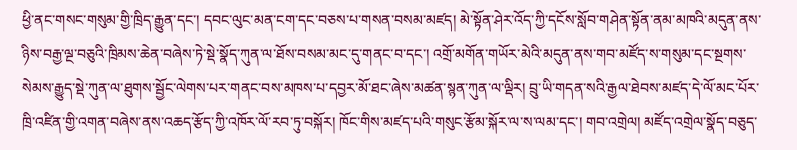ཕྱི་ནང་གསང་གསུམ་གྱི་ཁྲིད་རྒྱུན་དང་། དབང་ལུང་མན་ངག་དང་བཅས་པ་གསན་བསམ་མཛད། མེ་སྟོན་ཤེར་འོད་ཀྱི་དངོས་སློབ་གཤེན་སྟོན་ནམ་མཁའི་མདུན་ནས་ཉིས་བརྒྱ་ལྔ་བཅུའི་ཁྲིམས་ཆེན་བཞེས་ཏེ་སྡེ་སྣོད་ཀུན་ལ་ཐོས་བསམ་མང་དུ་གནང་བ་དང་། འགྲོ་མགོན་གཡོར་མེའི་མདུན་ནས་གབ་མཛོད་ས་གསུམ་དང་སྔགས་སེམས་རྒྱུད་སྡེ་ཀུན་ལ་ཐུགས་སྦྱོང་ལེགས་པར་གནང་བས་མཁས་པ་དབྱར་མོ་ཐང་ཞེས་མཚན་སྙན་ཀུན་ལ་ལྡིར། བྲུ་ཡི་གདན་སའི་རྒྱལ་ཐེབས་མཛད་དེ་ལོ་མང་པོར་ཁྲི་འཛིན་གྱི་འགན་བཞེས་ནས་འཆད་རྩོད་ཀྱི་འཁོར་ལོ་རབ་ཏུ་བསྐོར། ཁོང་གིས་མཛད་པའི་གསུང་རྩོམ་སྐོར་ལ་ས་ལམ་དང་། གབ་འགྲེལ། མཛོད་འགྲེལ་སྣོད་བཅུད་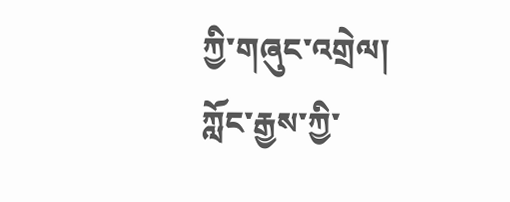ཀྱི་གཞུང་འགྲེལ། ཀློང་རྒྱས་ཀྱི་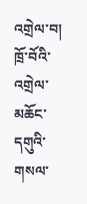འགྲེལ་བ། ཁྲོ་བོའི་འགྲེལ་མཆོང་དགུའི་གསལ་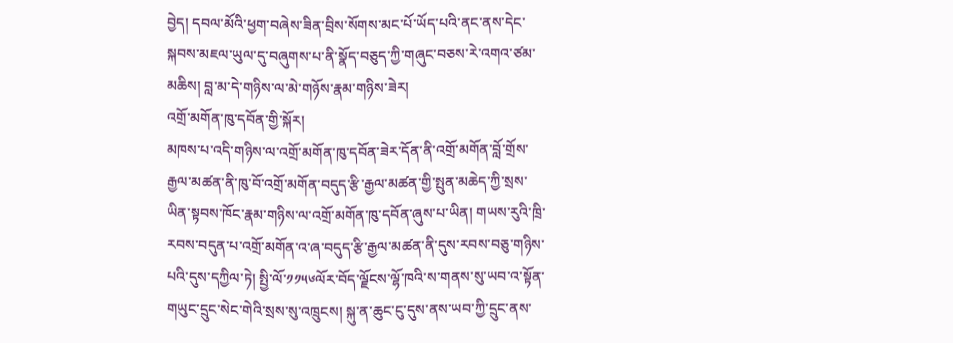བྱེད། དབལ་མོའི་ཕྱག་བཞེས་ཟིན་བྲིས་སོགས་མང་པོ་ཡོད་པའི་ནང་ནས་དེང་སྐབས་མཇལ་ཡུལ་དུ་བཞུགས་པ་ནི་སྣོད་བཅུད་ཀྱི་གཞུང་བཅས་རེ་འགའ་ཙམ་མཆིས། བླ་མ་དེ་གཉིས་ལ་མེ་གཉོས་རྣམ་གཉིས་ཟེར།
འགྲོ་མགོན་ཁུ་དབོན་གྱི་སྐོར།
མཁས་པ་འདི་གཉིས་ལ་འགྲོ་མགོན་ཁུ་དབོན་ཟེར་དོན་ནི་འགྲོ་མགོན་བློ་གྲོས་རྒྱལ་མཚན་ནི་ཁུ་བོ་འགྲོ་མགོན་བདུད་རྩི་རྒྱལ་མཚན་གྱི་སྤུན་མཆེད་ཀྱི་སྲས་ཡིན་སྟབས་ཁོང་རྣམ་གཉིས་ལ་འགྲོ་མགོན་ཁུ་དབོན་ཞུས་པ་ཡིན། གཡས་རུའི་ཁྲི་རབས་བདུན་པ་འགྲོ་མགོན་འ་ཞ་བདུད་རྩི་རྒྱལ་མཚན་ནི་དུས་རབས་བཅུ་གཉིས་པའི་དུས་དཀྱིལ་ཏེ། སྤྱི་ལོ་༡༡༥༦ལོར་བོད་ལྗོངས་ལྷོ་ཁའི་ས་གནས་སུ་ཡབ་འ་སྟོན་གཡུང་དྲུང་སེང་གེའི་སྲས་སུ་འཁྲུངས། སྐུ་ན་ཆུང་ངུ་དུས་ནས་ཡབ་ཀྱི་དྲུང་ནས་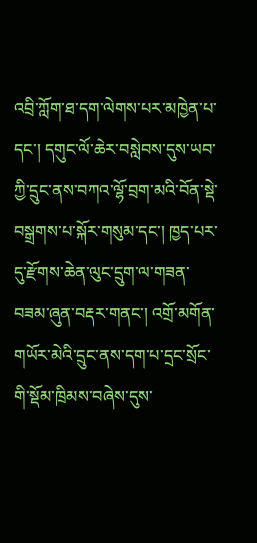འབྲི་ཀློག་ཐ་དག་ལེགས་པར་མཁྱེན་པ་དང་། དགུང་ལོ་ཆེར་བསླེབས་དུས་ཡབ་ཀྱི་དྲུང་ནས་བཀའ་ལྷོ་བྲག་མའི་བོན་སྡེ་བསྒྲགས་པ་སྐོར་གསུམ་དང་། ཁྱད་པར་དུ་རྫོགས་ཆེན་ལུང་དྲུག་ལ་གཟན་བཟམ་ཞུན་བརྡར་གནང་། འགྲོ་མགོན་གཡོར་མེའི་དྲུང་ནས་དག་པ་དྲང་སྲོང་གི་སྡོམ་ཁྲིམས་བཞེས་དུས་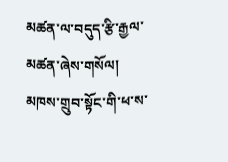མཚན་ལ་བདུད་རྩི་རྒྱལ་མཚན་ཞེས་གསོལ། མཁས་གྲུབ་སྟོང་གི་ཕ་ས་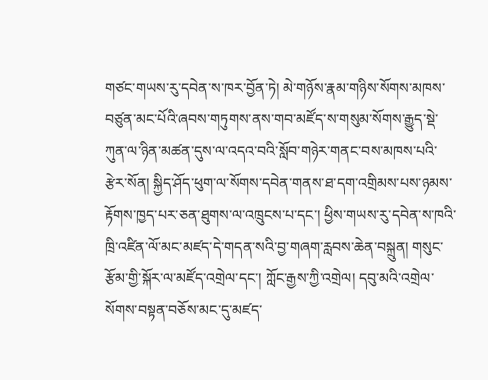གཙང་གཡས་རུ་དབེན་ས་ཁར་བྱོན་ཏེ། མེ་གཉོས་རྣམ་གཉིས་སོགས་མཁས་བཙུན་མང་པོའི་ཞབས་གཏུགས་ནས་གབ་མཛོད་ས་གསུམ་སོགས་རྒྱུད་སྡེ་ཀུན་ལ་ཉིན་མཚན་དུས་ལ་འདའ་བའི་སློབ་གཉེར་གནང་བས་མཁས་པའི་རྩེར་སོན། སྐྱིད་ཤོད་ཕུག་ལ་སོགས་དབེན་གནས་ཐ་དག་འགྲིམས་པས་ཉམས་རྟོགས་ཁྱད་པར་ཅན་ཐུགས་ལ་འཁྲུངས་པ་དང་། ཕྱིས་གཡས་རུ་དབེན་ས་ཁའི་ཁྲི་འཛིན་ལོ་མང་མཛད་དེ་གདན་སའི་བྱ་གཞག་རླབས་ཆེན་བསྐྲུན། གསུང་རྩོམ་གྱི་སྐོར་ལ་མཛོད་འགྲེལ་དང་། ཀློང་རྒྱས་ཀྱི་འགྲེལ། དབུ་མའི་འགྲེལ་སོགས་བསྟན་བཅོས་མང་དུ་མཛད་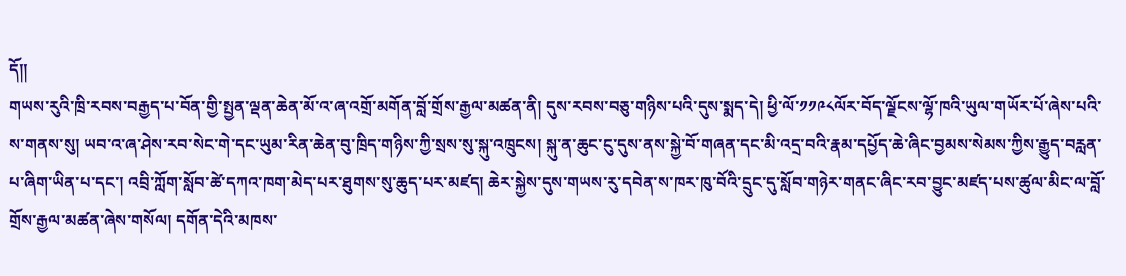དོ།།
གཡས་རུའི་ཁྲི་རབས་བརྒྱད་པ་བོན་གྱི་སྤྱན་ལྡན་ཆེན་མོ་འ་ཞ་འགྲོ་མགོན་བློ་གྲོས་རྒྱལ་མཚན་ནི། དུས་རབས་བཅུ་གཉིས་པའི་དུས་སྨད་དེ། ཕྱི་ལོ་༡༡༩༨ལོར་བོད་ལྗོངས་ལྷོ་ཁའི་ཡུལ་གཡོར་པོ་ཞེས་པའི་ས་གནས་སུ། ཡབ་འ་ཞ་ཤེས་རབ་སེང་གེ་དང་ཡུམ་རིན་ཆེན་བུ་ཁྲིད་གཉིས་ཀྱི་སྲས་སུ་སྐུ་འཁྲུངས། སྐུ་ན་ཆུང་ངུ་དུས་ནས་སྐྱེ་བོ་གཞན་དང་མི་འདྲ་བའི་རྣམ་དཔྱོད་ཆེ་ཞིང་བྱམས་སེམས་ཀྱིས་རྒྱུད་བརླན་པ་ཞིག་ཡིན་པ་དང་། འབྲི་ཀློག་སློབ་ཚེ་དཀའ་ཁག་མེད་པར་ཐུགས་སུ་ཆུད་པར་མཛད། ཆེར་སྐྱེས་དུས་གཡས་རུ་དབེན་ས་ཁར་ཁུ་བོའི་དྲུང་དུ་སློབ་གཉེར་གནང་ཞིང་རབ་བྱུང་མཛད་པས་ཚུལ་མིང་ལ་བློ་གྲོས་རྒྱལ་མཚན་ཞེས་གསོལ། དགོན་དེའི་མཁས་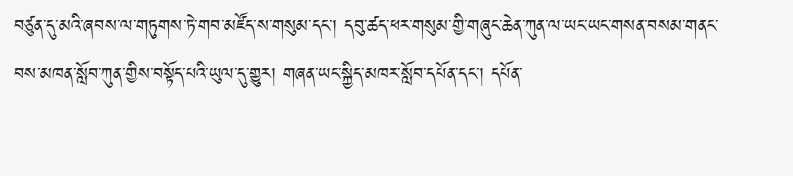བཙུན་དུ་མའི་ཞབས་ལ་གཏུགས་ཏེ་གབ་མཛོད་ས་གསུམ་དང་། དབུ་ཚད་ཕར་གསུམ་གྱི་གཞུང་ཆེན་ཀུན་ལ་ཡང་ཡང་གསན་བསམ་གནང་བས་མཁན་སློབ་ཀུན་གྱིས་བསྟོད་པའི་ཡུལ་དུ་གྱུར། གཞན་ཡང་སྐྱིད་མཁར་སློབ་དཔོན་དང་། དཔོན་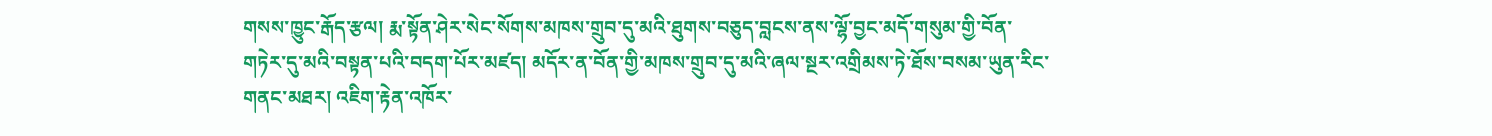གསས་ཁྱུང་རྒོད་རྩལ། རྨ་སྟོན་ཤེར་སེང་སོགས་མཁས་གྲུབ་དུ་མའི་ཐུགས་བཅུད་བླངས་ནས་ལྷོ་བྱང་མདོ་གསུམ་གྱི་བོན་གཏེར་དུ་མའི་བསྟན་པའི་བདག་པོར་མཛད། མདོར་ན་བོན་གྱི་མཁས་གྲུབ་དུ་མའི་ཞལ་སྔར་འགྲིམས་ཏེ་ཐོས་བསམ་ཡུན་རིང་གནང་མཐར། འཇིག་རྟེན་འཁོར་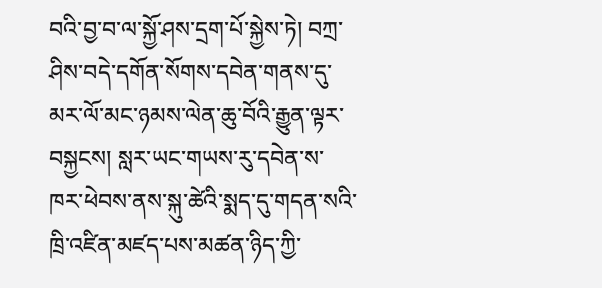བའི་བྱ་བ་ལ་སྐྱོ་ཤས་དྲག་པོ་སྐྱེས་ཏེ། བཀྲ་ཤིས་བདེ་དགོན་སོགས་དབེན་གནས་དུ་མར་ལོ་མང་ཉམས་ལེན་ཆུ་བོའི་རྒྱུན་ལྟར་བསྐྱངས། སླར་ཡང་གཡས་རུ་དབེན་ས་ཁར་ཕེབས་ནས་སྐུ་ཚེའི་སྨད་དུ་གདན་སའི་ཁྲི་འཛིན་མཛད་པས་མཚན་ཉིད་ཀྱི་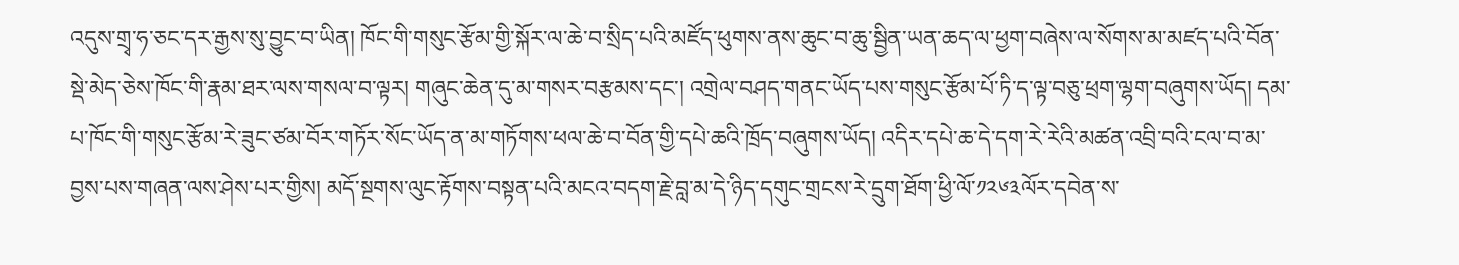འདུས་གྲྭ་ཧ་ཅང་དར་རྒྱས་སུ་བྱུང་བ་ཡིན། ཁོང་གི་གསུང་རྩོམ་གྱི་སྐོར་ལ་ཆེ་བ་སྲིད་པའི་མཛོད་ཕུགས་ནས་ཆུང་བ་ཆུ་སྦྱིན་ཡན་ཆད་ལ་ཕྱག་བཞེས་ལ་སོགས་མ་མཛད་པའི་བོན་སྡེ་མེད་ཅེས་ཁོང་གི་རྣམ་ཐར་ལས་གསལ་བ་ལྟར། གཞུང་ཆེན་དུ་མ་གསར་བརྩམས་དང་། འགྲེལ་བཤད་གནང་ཡོད་པས་གསུང་རྩོམ་པོ་ཏི་ད་ལྟ་བཅུ་ཕྲག་ལྷག་བཞུགས་ཡོད། དམ་པ་ཁོང་གི་གསུང་རྩོམ་རེ་ཟུང་ཙམ་བོར་གཏོར་སོང་ཡོད་ན་མ་གཏོགས་ཕལ་ཆེ་བ་བོན་གྱི་དཔེ་ཆའི་ཁྲོད་བཞུགས་ཡོད། འདིར་དཔེ་ཆ་དེ་དག་རེ་རེའི་མཚན་འབྲི་བའི་ངལ་བ་མ་བྱས་པས་གཞན་ལས་ཤེས་པར་གྱིས། མདོ་སྔགས་ལུང་རྟོགས་བསྟན་པའི་མངའ་བདག་རྗེ་བླ་མ་དེ་ཉིད་དགུང་གྲངས་རེ་དྲུག་ཐོག་ཕྱི་ལོ་༡༢༦༣ལོར་དབེན་ས་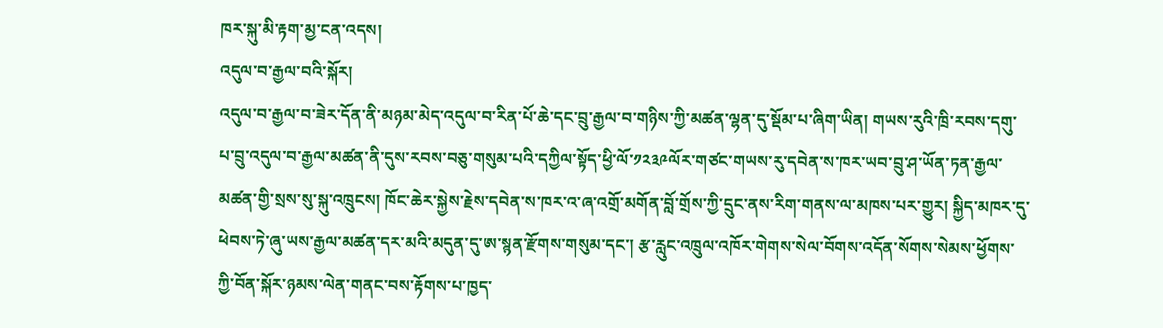ཁར་སྐུ་མི་རྟག་མྱ་ངན་འདས།
འདུལ་བ་རྒྱལ་བའི་སྐོར།
འདུལ་བ་རྒྱལ་བ་ཟེར་དོན་ནི་མཉམ་མེད་འདུལ་བ་རིན་པོ་ཆེ་དང་བྲུ་རྒྱལ་བ་གཉིས་ཀྱི་མཚན་ལྷན་དུ་སྡོམ་པ་ཞིག་ཡིན། གཡས་རུའི་ཁྲི་རབས་དགུ་པ་བྲུ་འདུལ་བ་རྒྱལ་མཚན་ནི་དུས་རབས་བཅུ་གསུམ་པའི་དཀྱིལ་སྟོད་ཕྱི་ལོ་༡༢༣༩ལོར་གཙང་གཡས་རུ་དབེན་ས་ཁར་ཡབ་བྲུ་ཤ་ཡོན་ཏན་རྒྱལ་མཚན་གྱི་སྲས་སུ་སྐུ་འཁྲུངས། ཁོང་ཆེར་སྐྱེས་རྗེས་དབེན་ས་ཁར་འ་ཞ་འགྲོ་མགོན་བློ་གྲོས་ཀྱི་དྲུང་ནས་རིག་གནས་ལ་མཁས་པར་གྱུར། སྐྱིད་མཁར་དུ་ཕེབས་ཏེ་ཞུ་ཡས་རྒྱལ་མཚན་དར་མའི་མདུན་དུ་ཨ་སྙན་རྫོགས་གསུམ་དང་། རྩ་རླུང་འཁྲུལ་འཁོར་གེགས་སེལ་བོགས་འདོན་སོགས་སེམས་ཕྱོགས་ཀྱི་བོན་སྐོར་ཉམས་ལེན་གནང་བས་རྟོགས་པ་ཁྱད་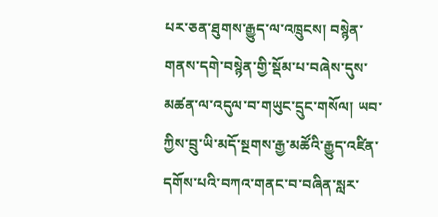པར་ཅན་ཐུགས་རྒྱུད་ལ་འཁྲུངས། བསྙེན་གནས་དགེ་བསྙེན་གྱི་སྡོམ་པ་བཞེས་དུས་མཚན་ལ་འདུལ་བ་གཡུང་དྲུང་གསོལ། ཡབ་ཀྱིས་བྲུ་ཡི་མདོ་སྔགས་རྒྱ་མཚོའི་རྒྱུད་འཛིན་དགོས་པའི་བཀའ་གནང་བ་བཞིན་སླར་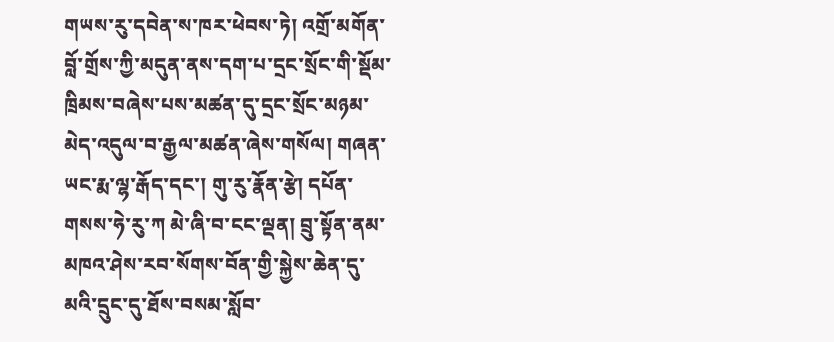གཡས་རུ་དབེན་ས་ཁར་ཕེབས་ཏེ། འགྲོ་མགོན་བློ་གྲོས་ཀྱི་མདུན་ནས་དག་པ་དྲང་སྲོང་གི་སྡོམ་ཁྲིམས་བཞེས་པས་མཚན་དུ་དྲང་སྲོང་མཉམ་མེད་འདུལ་བ་རྒྱལ་མཚན་ཞེས་གསོལ། གཞན་ཡང་རྨ་ལྷ་རྒོད་དང་། གུ་རུ་རྣོན་རྩེ། དཔོན་གསས་ཧེ་རུ་ཀ མེ་ཞི་བ་ངང་ལྡན། བྲུ་སྟོན་ནམ་མཁའ་ཤེས་རབ་སོགས་བོན་གྱི་སྐྱེས་ཆེན་དུ་མའི་དྲུང་དུ་ཐོས་བསམ་སློབ་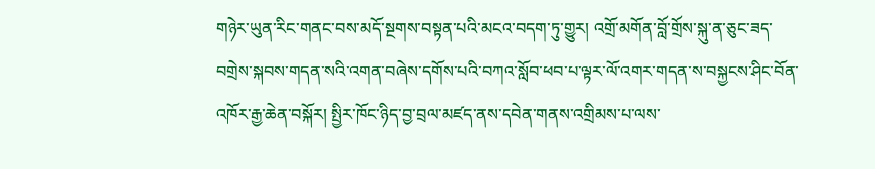གཉེར་ཡུན་རིང་གནང་བས་མདོ་སྔགས་བསྟན་པའི་མངའ་བདག་ཏུ་གྱུར། འགྲོ་མགོན་བློ་གྲོས་སྐུ་ན་ཅུང་ཟད་བགྲེས་སྐབས་གདན་སའི་འགན་བཞེས་དགོས་པའི་བཀའ་སློབ་ཕབ་པ་ལྟར་ལོ་འགར་གདན་ས་བསྐྱངས་ཤིང་བོན་འཁོར་རྒྱ་ཆེན་བསྐོར། སྤྱིར་ཁོང་ཉིད་བྱ་བྲལ་མཛད་ནས་དབེན་གནས་འགྲིམས་པ་ལས་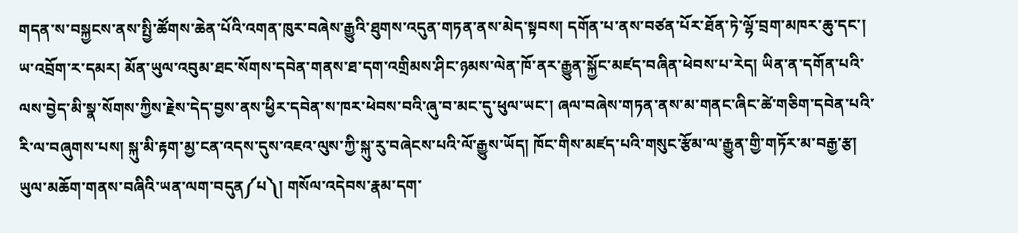གདན་ས་བསྐྱངས་ནས་སྤྱི་ཚོགས་ཆེན་པོའི་འགན་ཁུར་བཞེས་རྒྱུའི་ཐུགས་འདུན་གཏན་ནས་མེད་སྟབས། དགོན་པ་ནས་བཙན་པོར་ཐོན་ཏེ་ལྷོ་བྲག་མཁར་ཆུ་དང་། ཡ་འབྲོག་ར་དམར། མོན་ཡུལ་འབུམ་ཐང་སོགས་དབེན་གནས་ཐ་དག་འགྲིམས་ཤིང་ཉམས་ལེན་ཁོ་ནར་རྒྱུན་སྐྱོང་མཛད་བཞིན་ཕེབས་པ་རེད། ཡིན་ན་དགོན་པའི་ལས་བྱེད་མི་སྣ་སོགས་ཀྱིས་རྗེས་དེད་བྱས་ནས་ཕྱིར་དབེན་ས་ཁར་ཕེབས་བའི་ཞུ་བ་མང་དུ་ཕུལ་ཡང་། ཞལ་བཞེས་གཏན་ནས་མ་གནང་ཞིང་ཚེ་གཅིག་དབེན་པའི་རི་ལ་བཞུགས་པས། སྐུ་མི་རྟག་མྱ་ངན་འདས་དུས་འཇའ་ལུས་ཀྱི་སྐུ་རུ་བཞེངས་པའི་ལོ་རྒྱུས་ཡོད། ཁོང་གིས་མཛད་པའི་གསུང་རྩོམ་ལ་རྒྱུན་གྱི་གཏོར་མ་བརྒྱ་རྩ། ཡུལ་མཆོག་གནས་བཞིའི་ཡན་ལག་བདུན༼པ༽། གསོལ་འདེབས་རྣམ་དག་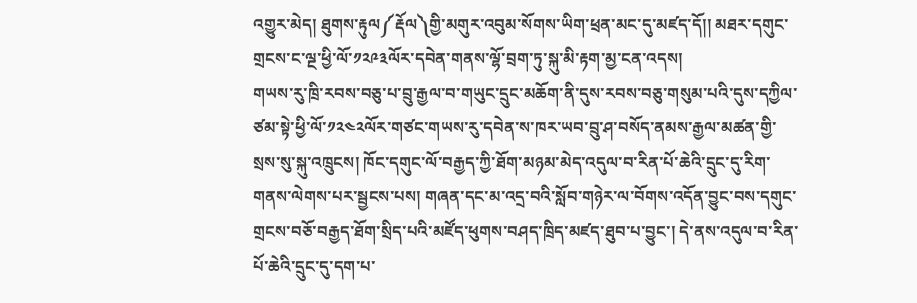འགྱུར་མེད། ཐུགས་རྟུལ༼རྡོལ༽གྱི་མགུར་འབུམ་སོགས་ཡིག་ཕྲན་མང་དུ་མཛད་དོ།། མཐར་དགུང་གྲངས་ང་ལྔ་ཕྱི་ལོ་༡༢༩༣ལོར་དབེན་གནས་ལྷོ་བྲག་ཏུ་སྐུ་མི་རྟག་མྱ་ངན་འདས།
གཡས་རུ་ཁྲི་རབས་བཅུ་པ་བྲུ་རྒྱལ་བ་གཡུང་དྲུང་མཆོག་ནི་དུས་རབས་བཅུ་གསུམ་པའི་དུས་དཀྱིལ་ཙམ་སྟེ་ཕྱི་ལོ་༡༢༤༢ལོར་གཙང་གཡས་རུ་དབེན་ས་ཁར་ཡབ་བྲུ་ཤ་བསོད་ནམས་རྒྱལ་མཚན་གྱི་སྲས་སུ་སྐུ་འཁྲུངས། ཁོང་དགུང་ལོ་བརྒྱད་ཀྱི་ཐོག་མཉམ་མེད་འདུལ་བ་རིན་པོ་ཆེའི་དྲུང་དུ་རིག་གནས་ལེགས་པར་སྦྱངས་པས། གཞན་དང་མ་འདྲ་བའི་སློབ་གཉེར་ལ་བོགས་འདོན་བྱུང་བས་དགུང་གྲངས་བཅོ་བརྒྱད་ཐོག་སྲིད་པའི་མཛོད་ཕུགས་བཤད་ཁྲིད་མཛད་ཐུབ་པ་བྱུང་། དེ་ནས་འདུལ་བ་རིན་པོ་ཆེའི་དྲུང་དུ་དག་པ་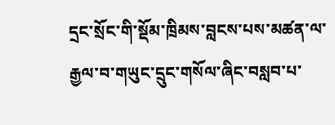དྲང་སྲོང་གི་སྡོམ་ཁྲིམས་བླངས་པས་མཚན་ལ་རྒྱལ་བ་གཡུང་དྲུང་གསོལ་ཞིང་བསླབ་པ་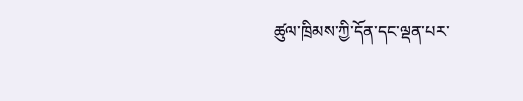ཚུལ་ཁྲིམས་ཀྱི་དོན་དང་ལྡན་པར་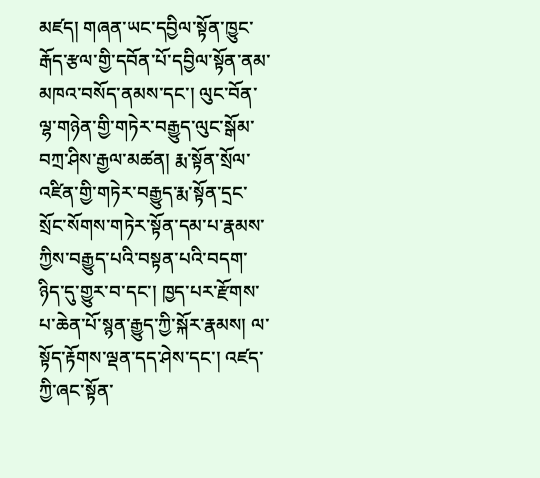མཛད། གཞན་ཡང་དབྱིལ་སྟོན་ཁྱུང་རྒོད་རྩལ་གྱི་དབོན་པོ་དབྱིལ་སྟོན་ནམ་མཁའ་བསོད་ནམས་དང་། ལུང་བོན་ལྷ་གཉེན་གྱི་གཏེར་བརྒྱུད་ལུང་སྒོམ་བཀྲ་ཤིས་རྒྱལ་མཚན། རྨ་སྟོན་སྲོལ་འཛིན་གྱི་གཏེར་བརྒྱུད་རྨ་སྟོན་དྲང་སྲོང་སོགས་གཏེར་སྟོན་དམ་པ་རྣམས་ཀྱིས་བརྒྱུད་པའི་བསྟན་པའི་བདག་ཉིད་དུ་གྱུར་བ་དང་། ཁྱད་པར་རྫོགས་པ་ཆེན་པོ་སྙན་རྒྱུད་ཀྱི་སྐོར་རྣམས། ལ་སྟོད་རྟོགས་ལྡན་དད་ཤེས་དང་། འཛད་ཀྱི་ཞང་སྟོན་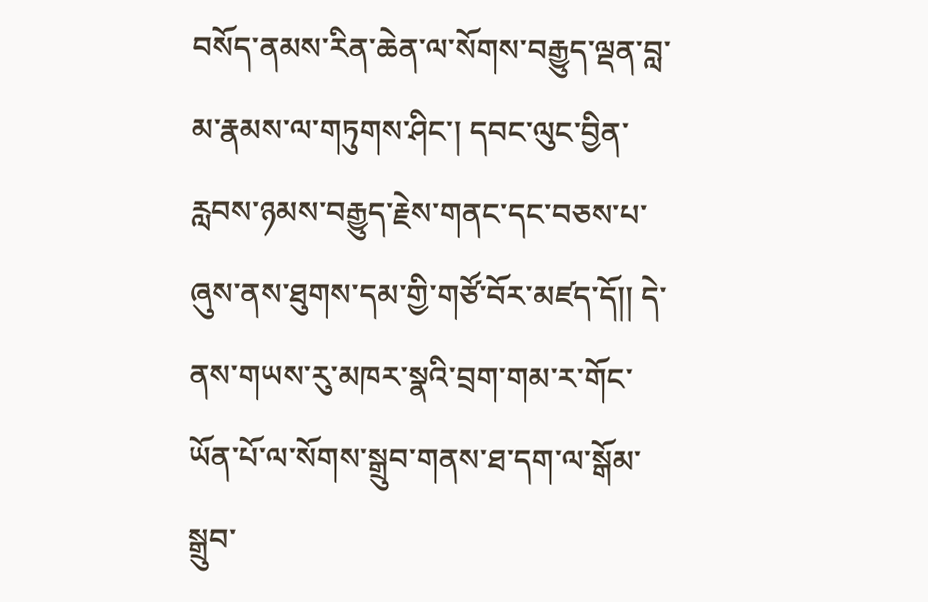བསོད་ནམས་རིན་ཆེན་ལ་སོགས་བརྒྱུད་ལྡན་བླ་མ་རྣམས་ལ་གཏུགས་ཤིང་། དབང་ལུང་བྱིན་རླབས་ཉམས་བརྒྱུད་རྗེས་གནང་དང་བཅས་པ་ཞུས་ནས་ཐུགས་དམ་གྱི་གཙོ་བོར་མཛད་དོ།། དེ་ནས་གཡས་རུ་མཁར་སྣའི་བྲག་གམ་ར་གོང་ཡོན་པོ་ལ་སོགས་སྒྲུབ་གནས་ཐ་དག་ལ་སྒོམ་སྒྲུབ་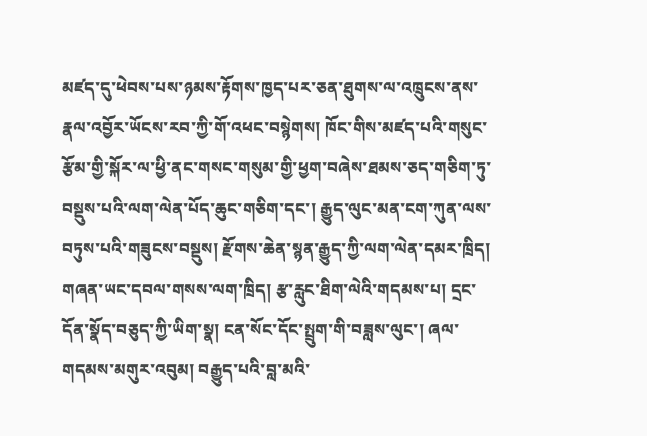མཛད་དུ་ཕེབས་པས་ཉམས་རྟོགས་ཁྱད་པར་ཅན་ཐུགས་ལ་འཁྲུངས་ནས་རྣལ་འབྱོར་ཡོངས་རབ་ཀྱི་གོ་འཕང་བསྙེགས། ཁོང་གིས་མཛད་པའི་གསུང་རྩོམ་གྱི་སྐོར་ལ་ཕྱི་ནང་གསང་གསུམ་གྱི་ཕྱག་བཞེས་ཐམས་ཅད་གཅིག་ཏུ་བསྡུས་པའི་ལག་ལེན་པོད་ཆུང་གཅིག་དང་། རྒྱུད་ལུང་མན་ངག་ཀུན་ལས་བཏུས་པའི་གཟུངས་བསྡུས། རྫོགས་ཆེན་སྙན་རྒྱུད་ཀྱི་ལག་ལེན་དམར་ཁྲིད། གཞན་ཡང་དབལ་གསས་ལག་ཁྲིད། རྩ་རླུང་ཐིག་ལེའི་གདམས་པ། དྲང་དོན་སྣོད་བཅུད་ཀྱི་ཡིག་སྣ། ངན་སོང་དོང་སྤྲུག་གི་བཟླས་ལུང་། ཞལ་གདམས་མགུར་འབུམ། བརྒྱུད་པའི་བླ་མའི་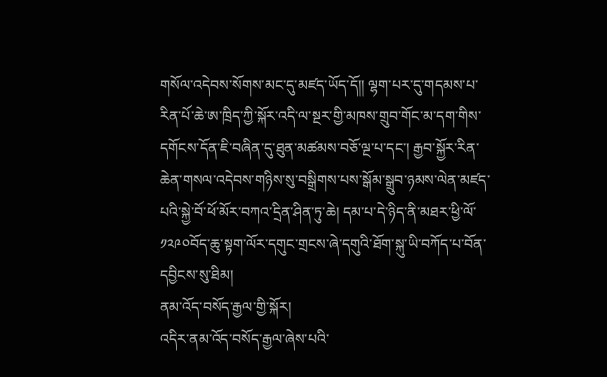གསོལ་འདེབས་སོགས་མང་དུ་མཛད་ཡོད་དོ།། ལྷག་པར་དུ་གདམས་པ་རིན་པོ་ཆེ་ཨ་ཁྲིད་ཀྱི་སྐོར་འདི་ལ་སྔར་གྱི་མཁས་གྲུབ་གོང་མ་དག་གིས་དགོངས་དོན་ཇི་བཞིན་དུ་ཐུན་མཚམས་བཅོ་ལྔ་པ་དང་། རྒྱབ་སྐྱོར་རིན་ཆེན་གསལ་འདེབས་གཉིས་སུ་བསྒྲིགས་པས་སྒོམ་སྒྲུབ་ཉམས་ལེན་མཛད་པའི་སྐྱེ་བོ་ཕོ་མོར་བཀའ་དྲིན་ཤིན་ཏུ་ཆེ། དམ་པ་དེ་ཉིད་ནི་མཐར་ཕྱི་ལོ་༡༢༩༠བོད་ཆུ་སྟག་ལོར་དགུང་གྲངས་ཞེ་དགུའི་ཐོག་སྐུ་ཡི་བཀོད་པ་བོན་དབྱིངས་སུ་ཐིམ།
ནམ་འོད་བསོད་རྒྱལ་གྱི་སྐོར།
འདིར་ནམ་འོད་བསོད་རྒྱལ་ཞེས་པའི་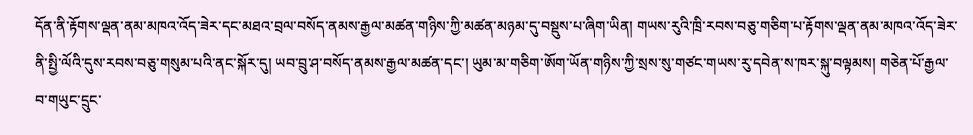དོན་ནི་རྟོགས་ལྡན་ནམ་མཁའ་འོད་ཟེར་དང་མཐའ་བྲལ་བསོད་ནམས་རྒྱལ་མཚན་གཉིས་ཀྱི་མཚན་མཉམ་དུ་བསྡུས་པ་ཞིག་ཡིན། གཡས་རུའི་ཁྲི་རབས་བཅུ་གཅིག་པ་རྟོགས་ལྡན་ནམ་མཁའ་འོད་ཟེར་ནི་སྤྱི་ལོའི་དུས་རབས་བཅུ་གསུམ་པའི་ནང་སྐོར་དུ། ཡབ་བྲུ་ཤ་བསོད་ནམས་རྒྱལ་མཚན་དང་། ཡུམ་མ་གཅིག་ཨོག་ཡོན་གཉིས་ཀྱི་སྲས་སུ་གཙང་གཡས་རུ་དབེན་ས་ཁར་སྐུ་བལྟམས། གཅེན་པོ་རྒྱལ་བ་གཡུང་དྲུང་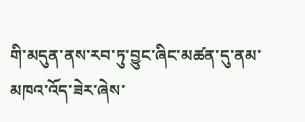གི་མདུན་ནས་རབ་ཏུ་བྱུང་ཞིང་མཚན་དུ་ནམ་མཁའ་འོད་ཟེར་ཞེས་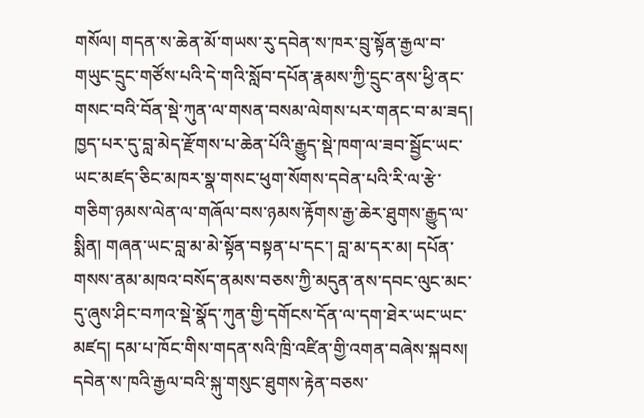གསོལ། གདན་ས་ཆེན་མོ་གཡས་རུ་དབེན་ས་ཁར་བྲུ་སྟོན་རྒྱལ་བ་གཡུང་དྲུང་གཙོས་པའི་དེ་གའི་སློབ་དཔོན་རྣམས་ཀྱི་དྲུང་ནས་ཕྱི་ནང་གསང་བའི་བོན་སྡེ་ཀུན་ལ་གསན་བསམ་ལེགས་པར་གནང་བ་མ་ཟད། ཁྱད་པར་དུ་བླ་མེད་རྫོགས་པ་ཆེན་པོའི་རྒྱུད་སྡེ་ཁག་ལ་ཟབ་སྦྱོང་ཡང་ཡང་མཛད་ཅིང་མཁར་སྣ་གསང་ཕུག་སོགས་དབེན་པའི་རི་ལ་རྩེ་གཅིག་ཉམས་ལེན་ལ་གཞོལ་བས་ཉམས་རྟོགས་རྒྱ་ཆེར་ཐུགས་རྒྱུད་ལ་སྨིན། གཞན་ཡང་བླ་མ་མེ་སྟོན་བསྟན་པ་དང་། བླ་མ་དར་མ། དཔོན་གསས་ནམ་མཁའ་བསོད་ནམས་བཅས་ཀྱི་མདུན་ནས་དབང་ལུང་མང་དུ་ཞུས་ཤིང་བཀའ་སྡེ་སྣོད་ཀུན་གྱི་དགོངས་དོན་ལ་དག་ཐེར་ཡང་ཡང་མཛད། དམ་པ་ཁོང་གིས་གདན་སའི་ཁྲི་འཛིན་གྱི་འགན་བཞེས་སྐབས། དབེན་ས་ཁའི་རྒྱལ་བའི་སྐུ་གསུང་ཐུགས་རྟེན་བཅས་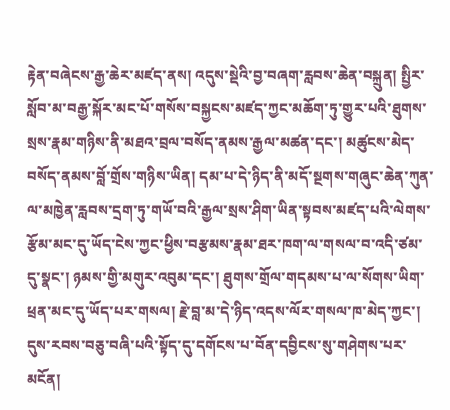རྟེན་བཞེངས་རྒྱ་ཆེར་མཛད་ནས། འདུས་སྡེའི་བྱ་བཞག་རླབས་ཆེན་བསྐྲུན། སྤྱིར་སློབ་མ་བརྒྱ་སྐོར་མང་པོ་གསོས་བསྐྱངས་མཛད་ཀྱང་མཆོག་ཏུ་གྱུར་པའི་ཐུགས་སྲས་རྣམ་གཉིས་ནི་མཐའ་བྲལ་བསོད་ནམས་རྒྱལ་མཚན་དང་། མཚུངས་མེད་བསོད་ནམས་བློ་གྲོས་གཉིས་ཡིན། དམ་པ་དེ་ཉིད་ནི་མདོ་སྔགས་གཞུང་ཆེན་ཀུན་ལ་མཁྱེན་རླབས་དྲག་ཏུ་གཡོ་བའི་རྒྱལ་སྲས་ཤིག་ཡིན་སྟབས་མཛད་པའི་ལེགས་རྩོམ་མང་དུ་ཡོད་ངེས་ཀྱང་ཕྱིས་བརྩམས་རྣམ་ཐར་ཁག་ལ་གསལ་བ་འདི་ཙམ་དུ་སྣང་། ཉམས་གྱི་མགུར་འབུམ་དང་། ཐུགས་གྲོལ་གདམས་པ་ལ་སོགས་ཡིག་ཕྲན་མང་དུ་ཡོད་པར་གསལ། རྗེ་བླ་མ་དེ་ཉིད་འདས་ལོར་གསལ་ཁ་མེད་ཀྱང་། དུས་རབས་བཅུ་བཞི་པའི་སྟོད་དུ་དགོངས་པ་བོན་དབྱིངས་སུ་གཤེགས་པར་མངོན།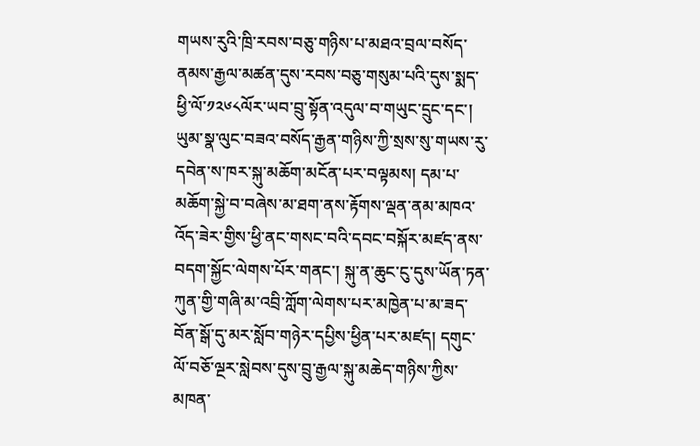གཡས་རུའི་ཁྲི་རབས་བཅུ་གཉིས་པ་མཐའ་བྲལ་བསོད་ནམས་རྒྱལ་མཚན་དུས་རབས་བཅུ་གསུམ་པའི་དུས་སྨད་ཕྱི་ལོ་༡༢༦༨ལོར་ཡབ་བྲུ་སྟོན་འདུལ་བ་གཡུང་དྲུང་དང་། ཡུམ་སྣ་ལུང་བཟའ་བསོད་རྒྱན་གཉིས་ཀྱི་སྲས་སུ་གཡས་རུ་དབེན་ས་ཁར་སྐུ་མཆོག་མངོན་པར་བལྟམས། དམ་པ་མཆོག་སྐྱེ་བ་བཞེས་མ་ཐག་ནས་རྟོགས་ལྡན་ནམ་མཁའ་འོད་ཟེར་གྱིས་ཕྱི་ནང་གསང་བའི་དབང་བསྐོར་མཛད་ནས་བདག་སྐྱོང་ལེགས་པོར་གནང་། སྐུ་ན་ཆུང་ངུ་དུས་ཡོན་ཏན་ཀུན་གྱི་གཞི་མ་འབྲི་ཀློག་ལེགས་པར་མཁྱེན་པ་མ་ཟད་བོན་སྒོ་དུ་མར་སློབ་གཉེར་དཔྱིས་ཕྱིན་པར་མཛད། དགུང་ལོ་བཅོ་ལྔར་སླེབས་དུས་བྲུ་རྒྱལ་སྐུ་མཆེད་གཉིས་ཀྱིས་མཁན་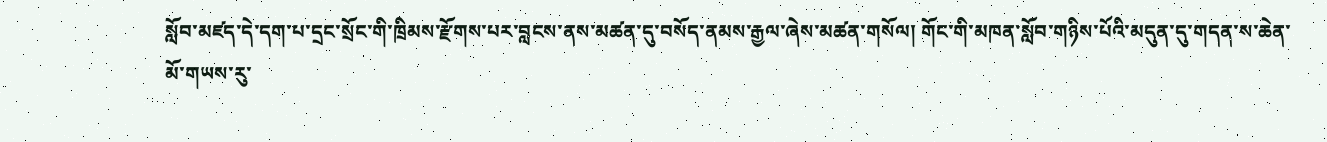སློབ་མཛད་དེ་དག་པ་དྲང་སྲོང་གི་ཁྲིམས་རྫོགས་པར་བླངས་ནས་མཚན་དུ་བསོད་ནམས་རྒྱལ་ཞེས་མཚན་གསོལ། གོང་གི་མཁན་སློབ་གཉིས་པོའི་མདུན་དུ་གདན་ས་ཆེན་མོ་གཡས་རུ་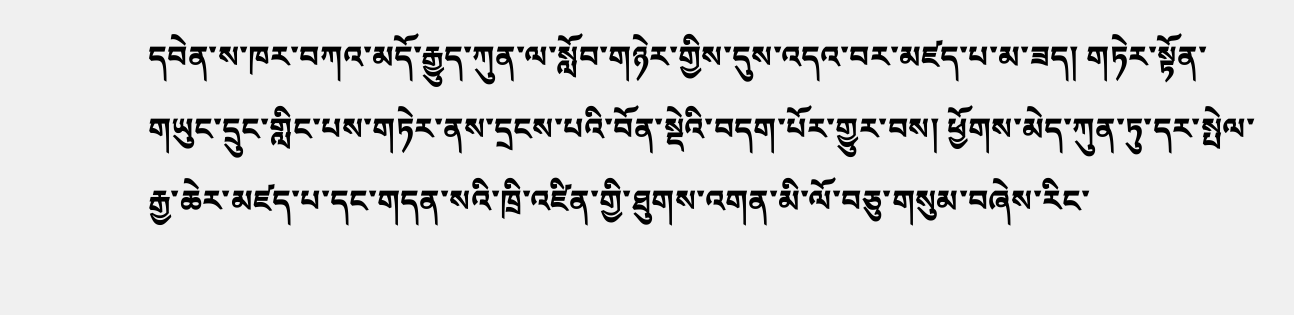དབེན་ས་ཁར་བཀའ་མདོ་རྒྱུད་ཀུན་ལ་སློབ་གཉེར་གྱིས་དུས་འདའ་བར་མཛད་པ་མ་ཟད། གཏེར་སྟོན་གཡུང་དྲུང་གླིང་པས་གཏེར་ནས་དྲངས་པའི་བོན་སྡེའི་བདག་པོར་གྱུར་བས། ཕྱོགས་མེད་ཀུན་ཏུ་དར་སྤེལ་རྒྱ་ཆེར་མཛད་པ་དང་གདན་སའི་ཁྲི་འཛིན་གྱི་ཐུགས་འགན་མི་ལོ་བཅུ་གསུམ་བཞེས་རིང་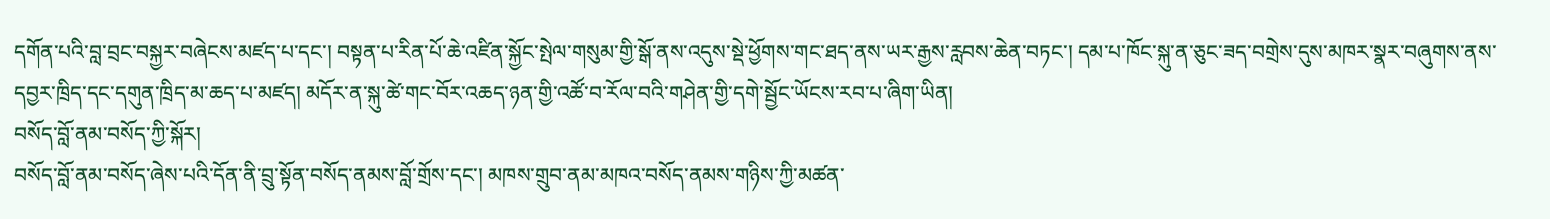དགོན་པའི་བླ་བྲང་བསྐྱར་བཞེངས་མཛད་པ་དང་། བསྟན་པ་རིན་པོ་ཆེ་འཛིན་སྐྱོང་སྤེལ་གསུམ་གྱི་སྒོ་ནས་འདུས་སྡེ་ཕྱོགས་གང་ཐད་ནས་ཡར་རྒྱས་རླབས་ཆེན་བཏང་། དམ་པ་ཁོང་སྐུ་ན་ཅུང་ཟད་བགྲེས་དུས་མཁར་སྣར་བཞུགས་ནས་དབྱར་ཁྲིད་དང་དགུན་ཁྲིད་མ་ཆད་པ་མཛད། མདོར་ན་སྐུ་ཚེ་གང་བོར་འཆད་ཉན་གྱི་འཚོ་བ་རོལ་བའི་གཤེན་གྱི་དགེ་སྦྱོང་ཡོངས་རབ་པ་ཞིག་ཡིན།
བསོད་བློ་ནམ་བསོད་ཀྱི་སྐོར།
བསོད་བློ་ནམ་བསོད་ཞེས་པའི་དོན་ནི་བྲུ་སྟོན་བསོད་ནམས་བློ་གྲོས་དང་། མཁས་གྲུབ་ནམ་མཁའ་བསོད་ནམས་གཉིས་ཀྱི་མཚན་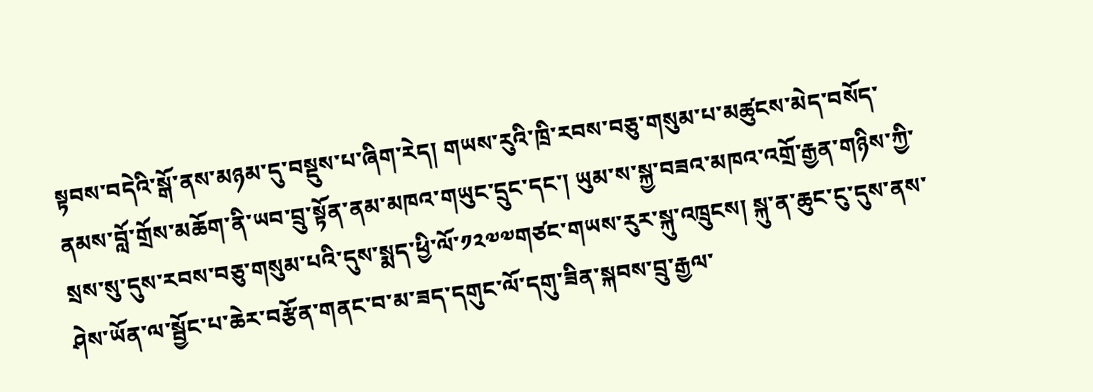སྟབས་བདེའི་སྒོ་ནས་མཉམ་དུ་བསྡུས་པ་ཞིག་རེད། གཡས་རུའི་ཁྲི་རབས་བཅུ་གསུམ་པ་མཚུངས་མེད་བསོད་ནམས་བློ་གྲོས་མཆོག་ནི་ཡབ་བྲུ་སྟོན་ནམ་མཁའ་གཡུང་དྲུང་དང་། ཡུམ་ས་སྐྱ་བཟའ་མཁའ་འགྲོ་རྒྱན་གཉིས་ཀྱི་སྲས་སུ་དུས་རབས་བཅུ་གསུམ་པའི་དུས་སྨད་ཕྱི་ལོ་༡༢༧༧གཙང་གཡས་རུར་སྐུ་འཁྲུངས། སྐུ་ན་ཆུང་ངུ་དུས་ནས་ཤེས་ཡོན་ལ་སྦྱོང་པ་ཆེར་བརྩོན་གནང་བ་མ་ཟད་དགུང་ལོ་དགུ་ཟིན་སྐབས་བྲུ་རྒྱལ་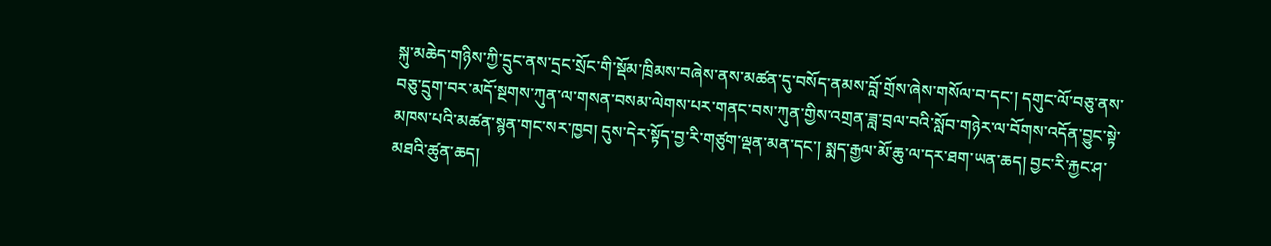སྐུ་མཆེད་གཉིས་ཀྱི་དྲུང་ནས་དྲང་སྲོང་གི་སྡོམ་ཁྲིམས་བཞེས་ནས་མཚན་དུ་བསོད་ནམས་བློ་གྲོས་ཞེས་གསོལ་བ་དང་། དགུང་ལོ་བཅུ་ནས་བཅུ་དྲུག་བར་མདོ་སྔགས་ཀུན་ལ་གསན་བསམ་ལེགས་པར་གནང་བས་ཀུན་གྱིས་འགྲན་ཟླ་བྲལ་བའི་སློབ་གཉེར་ལ་བོགས་འདོན་བྱུང་སྟེ་མཁས་པའི་མཚན་སྙན་གང་སར་ཁྱབ། དུས་དེར་སྟོད་བྱ་རི་གཙུག་ལྡན་མན་དང་། སྨད་རྒྱལ་མོ་ཆུ་ལ་དར་ཐག་ཡན་ཆད། བྱང་རི་རྐྱང་ཤ་མཐའི་ཚུན་ཆད།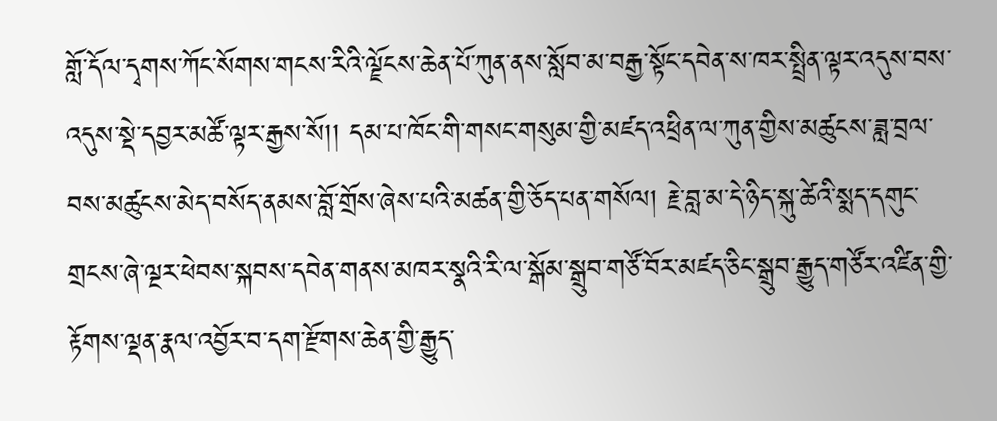གློ་དོལ་དྭགས་ཀོང་སོགས་གངས་རིའི་ལྗོངས་ཆེན་པོ་ཀུན་ནས་སློབ་མ་བརྒྱ་སྟོང་དབེན་ས་ཁར་སྤྲིན་ལྟར་འདུས་བས་འདུས་སྡེ་དབྱར་མཚོ་ལྟར་རྒྱས་སོ།། དམ་པ་ཁོང་གི་གསང་གསུམ་གྱི་མཛད་འཕྲིན་ལ་ཀུན་གྱིས་མཚུངས་ཟླ་བྲལ་བས་མཚུངས་མེད་བསོད་ནམས་བློ་གྲོས་ཞེས་པའི་མཚན་གྱི་ཅོད་པན་གསོལ། རྗེ་བླ་མ་དེ་ཉིད་སྐུ་ཚེའི་སྨད་དགུང་གྲངས་ཞེ་ལྔར་ཕེབས་སྐབས་དབེན་གནས་མཁར་སྣའི་རི་ལ་སྒོམ་སྒྲུབ་གཙོ་བོར་མཛད་ཅིང་སྒྲུབ་རྒྱུད་གཙོར་འཛིན་གྱི་རྟོགས་ལྡན་རྣལ་འབྱོར་བ་དག་རྫོགས་ཆེན་གྱི་རྒྱུད་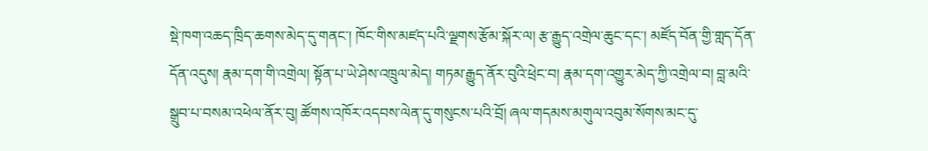སྡེ་ཁག་འཆད་ཁྲིད་ཆགས་མེད་དུ་གནང་། ཁོང་གིས་མཛད་པའི་ལྗགས་རྩོམ་སྐོར་ལ། རྩ་རྒྱུད་འགྲེལ་ཆུང་དང་། མཛོད་བོན་གྱི་གླད་དོན་དོན་འདུས། རྣམ་དག་གི་འགྲེལ། སྟོན་པ་ཡེ་ཤེས་འཁྲུལ་མེད། གཏམ་རྒྱུད་ནོར་བུའི་ཕྲེང་བ། རྣམ་དག་འགྱུར་མེད་ཀྱི་འགྲེལ་བ། བླ་མའི་སྒྲུབ་པ་བསམ་འཕེལ་ནོར་བུ། ཚོགས་འཁོར་འདབས་ལེན་དུ་གསུངས་པའི་བྲོ། ཞལ་གདམས་མགུལ་འབུམ་སོགས་མང་དུ་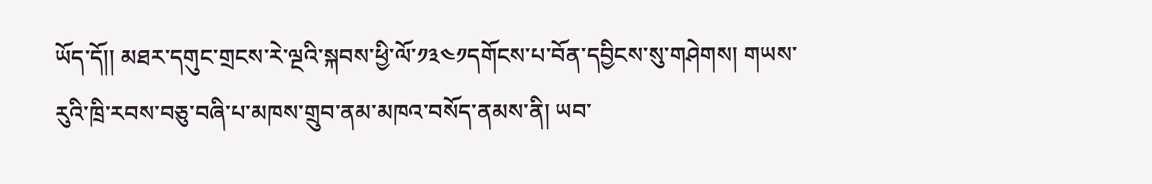ཡོད་དོ།། མཐར་དགུང་གྲངས་རེ་ལྔའི་སྐབས་ཕྱི་ལོ་༡༣༤༡དགོངས་པ་བོན་དབྱིངས་སུ་གཤེགས། གཡས་རུའི་ཁྲི་རབས་བཅུ་བཞི་པ་མཁས་གྲུབ་ནམ་མཁའ་བསོད་ནམས་ནི། ཡབ་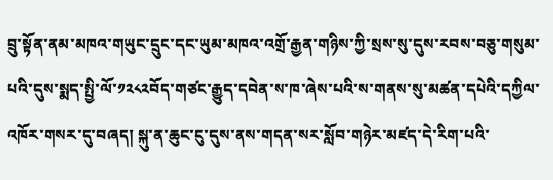བྲུ་སྟོན་ནམ་མཁའ་གཡུང་དྲུང་དང་ཡུམ་མཁའ་འགྲོ་རྒྱན་གཉིས་ཀྱི་སྲས་སུ་དུས་རབས་བཅུ་གསུམ་པའི་དུས་སྨད་སྤྱི་ལོ་༡༢༨༢བོད་གཙང་རྒྱུད་དབེན་ས་ཁ་ཞེས་པའི་ས་གནས་སུ་མཚན་དཔེའི་དཀྱིལ་འཁོར་གསར་དུ་བཞད། སྐུ་ན་ཆུང་ངུ་དུས་ནས་གདན་སར་སློབ་གཉེར་མཛད་དེ་རིག་པའི་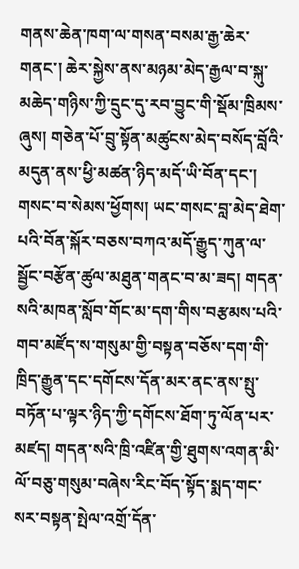གནས་ཆེན་ཁག་ལ་གསན་བསམ་རྒྱ་ཆེར་གནང་། ཆེར་སྐྱེས་ནས་མཉམ་མེད་རྒྱལ་བ་སྐུ་མཆེད་གཉིས་ཀྱི་དྲུང་དུ་རབ་བྱུང་གི་སྡོམ་ཁྲིམས་ཞུས། གཅེན་པོ་བྲུ་སྟོན་མཚུངས་མེད་བསོད་བློའི་མདུན་ནས་ཕྱི་མཚན་ཉིད་མདོ་ཡི་བོན་དང་། གསང་བ་སེམས་ཕྱོགས། ཡང་གསང་བླ་མེད་ཐེག་པའི་བོན་སྐོར་བཅས་བཀའ་མདོ་རྒྱུད་ཀུན་ལ་སྦྱོང་བརྩོན་ཚུལ་མཐུན་གནང་བ་མ་ཟད། གདན་སའི་མཁན་སློབ་གོང་མ་དག་གིས་བརྩམས་པའི་གབ་མཛོད་ས་གསུམ་གྱི་བསྟན་བཅོས་དག་གི་ཁྲིད་རྒྱུན་དང་དགོངས་དོན་མར་ནང་ནས་སྤུ་བཏོན་པ་ལྟར་ཉིད་ཀྱི་དགོངས་ཐོག་ཏུ་ལོན་པར་མཛད། གདན་སའི་ཁྲི་འཛིན་གྱི་ཐུགས་འགན་མི་ལོ་བཅུ་གསུམ་བཞེས་རིང་བོད་སྟོད་སྨད་གང་སར་བསྟན་སྤེལ་འགྲོ་དོན་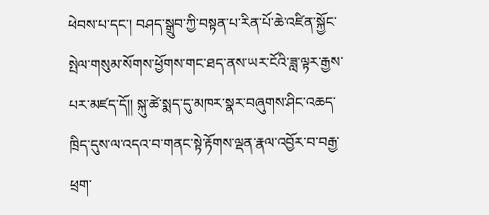ཕེབས་པ་དང་། བཤད་སྒྲུབ་ཀྱི་བསྟན་པ་རིན་པོ་ཆེ་འཛིན་སྐྱོང་སྤེལ་གསུམ་སོགས་ཕྱོགས་གང་ཐད་ནས་ཡར་ངོའི་ཟླ་ལྟར་རྒྱས་པར་མཛད་དོ།། སྐུ་ཚེ་སྨད་དུ་མཁར་སྣར་བཞུགས་ཤིང་འཆད་ཁྲིད་དུས་ལ་འདའ་བ་གནང་སྟེ་རྟོགས་ལྡན་རྣལ་འབྱོར་བ་བརྒྱ་ཕྲག་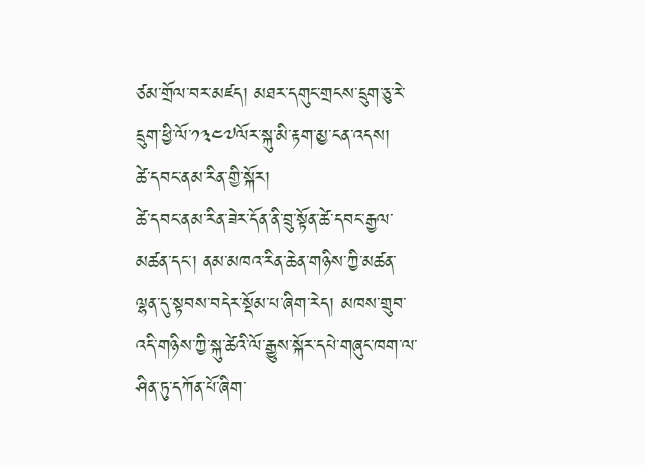ཙམ་གྲོལ་བར་མཛད། མཐར་དགུང་གྲངས་དྲུག་ཅུ་རེ་དྲུག་ཕྱི་ལོ་༡༣༤༧ལོར་སྐུ་མི་རྟག་མྱ་ངན་འདས།
ཚེ་དབང་ནམ་རིན་གྱི་སྐོར།
ཚེ་དབང་ནམ་རིན་ཟེར་དོན་ནི་བྲུ་སྟོན་ཚེ་དབང་རྒྱལ་མཚན་དང་། ནམ་མཁའ་རིན་ཆེན་གཉིས་ཀྱི་མཚན་ལྷན་དུ་སྟབས་བདེར་སྡོམ་པ་ཞིག་རེད། མཁས་གྲུབ་འདི་གཉིས་ཀྱི་སྐུ་ཚེའི་ལོ་རྒྱུས་སྐོར་དཔེ་གཞུང་ཁག་ལ་ཤིན་ཏུ་དཀོན་པོ་ཞིག་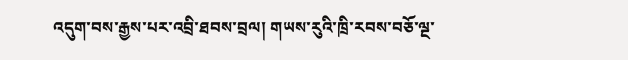འདུག་བས་རྒྱས་པར་འབྲི་ཐབས་བྲལ། གཡས་རུའི་ཁྲི་རབས་བཅོ་ལྔ་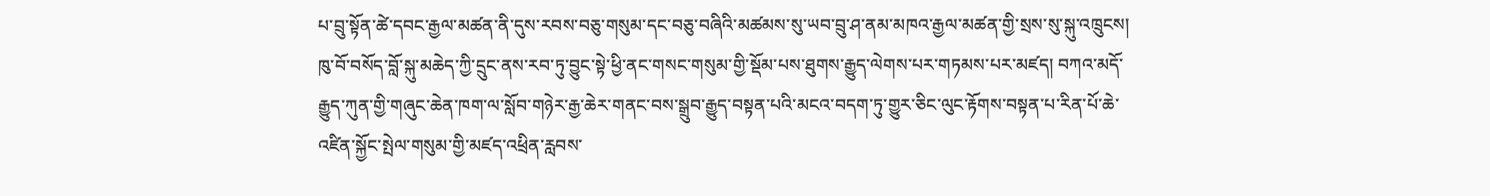པ་བྲུ་སྟོན་ཚེ་དབང་རྒྱལ་མཚན་ནི་དུས་རབས་བཅུ་གསུམ་དང་བཅུ་བཞིའི་མཚམས་སུ་ཡབ་བྲུ་ཤ་ནམ་མཁའ་རྒྱལ་མཚན་གྱི་སྲས་སུ་སྐུ་འཁྲུངས། ཁུ་བོ་བསོད་བློ་སྐུ་མཆེད་ཀྱི་དྲུང་ནས་རབ་ཏུ་བྱུང་སྟེ་ཕྱི་ནང་གསང་གསུམ་གྱི་སྡོམ་པས་ཐུགས་རྒྱུད་ལེགས་པར་གཏམས་པར་མཛད། བཀའ་མདོ་རྒྱུད་ཀུན་གྱི་གཞུང་ཆེན་ཁག་ལ་སློབ་གཉེར་རྒྱ་ཆེར་གནང་བས་སྒྲུབ་རྒྱུད་བསྟན་པའི་མངའ་བདག་ཏུ་གྱུར་ཅིང་ལུང་རྟོགས་བསྟན་པ་རིན་པོ་ཆེ་འཛིན་སྐྱོང་སྤེལ་གསུམ་གྱི་མཛད་འཕྲིན་རླབས་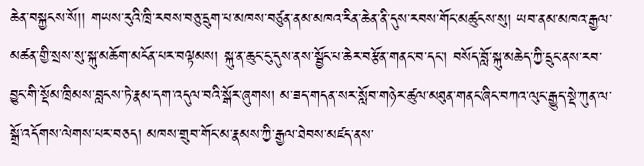ཆེན་བསྐྱངས་སོ།། གཡས་རུའི་ཁྲི་རབས་བཅུ་དྲུག་པ་མཁས་བཙུན་ནམ་མཁའ་རིན་ཆེན་ནི་དུས་རབས་གོང་མཚུངས་སུ། ཡབ་ནམ་མཁའ་རྒྱལ་མཚན་གྱི་སྲས་སུ་སྐུ་མཆོག་མངོན་པར་བལྟམས། སྐུ་ན་ཆུང་ངུ་དུས་ནས་སྦྱོང་པ་ཆེར་བརྩོན་གནང་བ་དང་། བསོད་བློ་སྐུ་མཆེད་ཀྱི་དྲུང་ནས་རབ་བྱུང་གི་སྡོམ་ཁྲིམས་བླངས་ཏེ་རྣམ་དག་འདུལ་བའི་སྒོར་ཞུགས། མ་ཟད་གདན་སར་སློབ་གཉེར་ཚུལ་མཐུན་གནང་ཞིང་བཀའ་ལུང་རྒྱུད་སྡེ་ཀུན་ལ་སྒྲོ་འདོགས་ལེགས་པར་བཅད། མཁས་གྲུབ་གོང་མ་རྣམས་ཀྱི་རྒྱལ་ཐེབས་མཛད་ནས་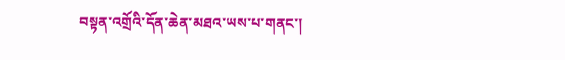བསྟན་འགྲོའི་དོན་ཆེན་མཐའ་ཡས་པ་གནང་།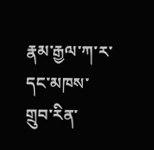རྣམ་རྒྱལ་ཀ་ར་དང་མཁས་གྲུབ་རིན་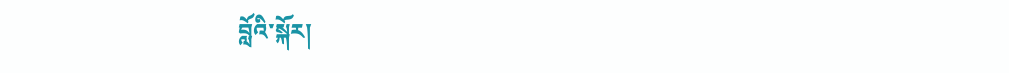བློའི་སྐོར།